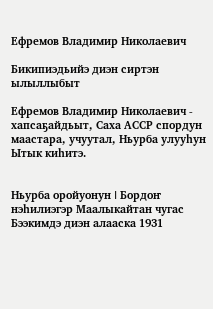Ефремов Владимир Николаевич

Бикипиэдьийэ диэн сиртэн ылыллыбыт

Ефремов Владимир Николаевич - хапсаҕайдьыт, Саха АССР спордун маастара, учуутал, Ньурба улууһун Ытык киһитэ.


Ньурба оройуонун I Бордоҥ нэһилиэгэр Маалыкайтан чугас Бээкимдэ диэн алааска 1931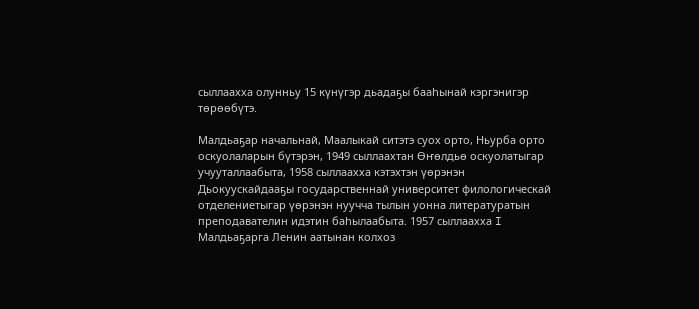сыллаахха олунньу 15 күнүгэр дьадаҕы бааһынай кэргэнигэр төрөөбүтэ.

Малдьаҕар начальнай, Маалыкай ситэтэ суох орто, Ньурба орто оскуолаларын бүтэрэн, 1949 сыллаахтан Өҥөлдьө оскуолатыгар учууталлаабыта, 1958 сыллаахха кэтэхтэн үөрэнэн Дьокуускайдааҕы государственнай университет филологическай отделениетыгар үөрэнэн нуучча тылын уонна литературатын преподавателин идэтин баһылаабыта. 1957 сыллаахха I Малдьаҕарга Ленин аатынан колхоз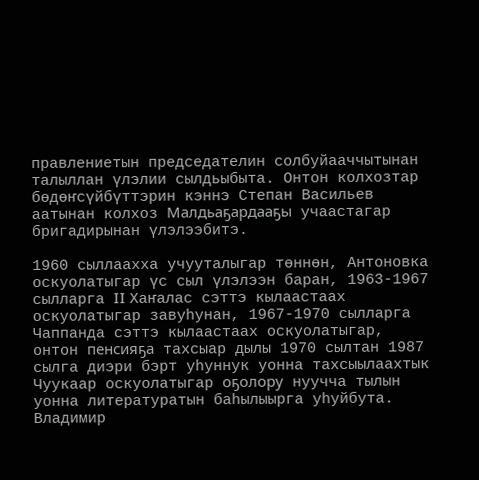правлениетын председателин солбуйааччытынан талыллан үлэлии сылдьыбыта. Онтон колхозтар бөдөҥсүйбүттэрин кэннэ Степан Васильев аатынан колхоз Малдьаҕардааҕы учаастагар бригадирынан үлэлээбитэ.

1960 сыллаахха учууталыгар төннөн, Антоновка оскуолатыгар үс сыл үлэлээн баран, 1963-1967 сылларга II Хаҥалас сэттэ кылаастаах оскуолатыгар завуһунан, 1967-1970 сылларга Чаппанда сэттэ кылаастаах оскуолатыгар, онтон пенсияҕа тахсыар дылы 1970 сылтан 1987 сылга диэри бэрт уһуннук уонна тахсыылаахтык Чуукаар оскуолатыгар оҕолору нуучча тылын уонна литературатын баһылыырга уһуйбута. Владимир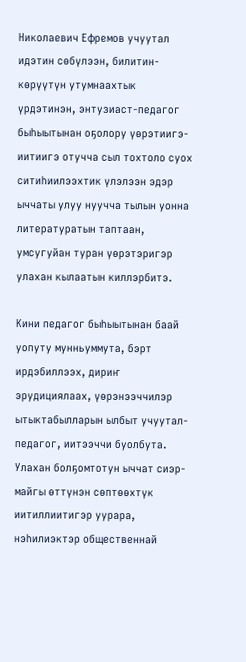Николаевич Ефремов учуутал идэтин сөбүлээн, билитин-көрүүтүн утумнаахтык үрдэтинэн, энтузиаст-педагог быһыытынан оҕолору үөрэтиигэ-иитиигэ отучча сыл тохтоло суох ситиһиилээхтик үлэлээн эдэр ыччаты улуу нуучча тылын уонна литературатын таптаан, умсугуйан туран үөрэтэригэр улахан кылаатын киллэрбитэ.

Кини педагог быһыытынан баай уопуту мунньуммута, бэрт ирдэбиллээх, дириҥ эрудициялаах, үөрэнээччилэр ытыктабылларын ылбыт учуутал-педагог, иитээччи буолбута. Улахан болҕомтотун ыччат сиэр-майгы өттүнэн сөптөөхтүк иитиллиитигэр уурара, нэһилиэктэр общественнай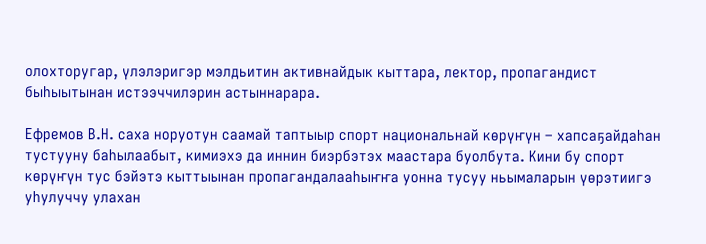олохторугар, үлэлэригэр мэлдьитин активнайдык кыттара, лектор, пропагандист быһыытынан истээччилэрин астыннарара.

Ефремов В.Н. саха норуотун саамай таптыыр спорт национальнай көрүҥүн – хапсаҕайдаһан тустууну баһылаабыт, кимиэхэ да иннин биэрбэтэх маастара буолбута. Кини бу спорт көрүҥүн тус бэйэтэ кыттыынан пропагандалааһыҥҥа уонна тусуу ньымаларын үөрэтиигэ уһулуччу улахан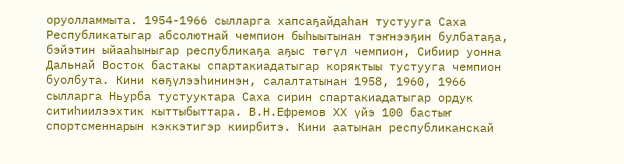оруолламмыта. 1954-1966 сылларга хапсаҕайдаһан тустууга Саха Республикатыгар абсолютнай чемпион быһыытынан тэҥнээҕин булбатаҕа, бэйэтин ыйааһыныгар республикаҕа аҕыс төгүл чемпион, Сибиир уонна Дальнай Восток бастакы спартакиадатыгар коряктыы тустууга чемпион буолбута. Кини көҕүлээһининэн, салалтатынан 1958, 1960, 1966 сылларга Ньурба тустууктара Саха сирин спартакиадатыгар ордук ситиһиилээхтик кыттыбыттара. В.Н.Ефремов ХХ үйэ 100 бастыҥ спортсменнарын кэккэтигэр киирбитэ. Кини аатынан республиканскай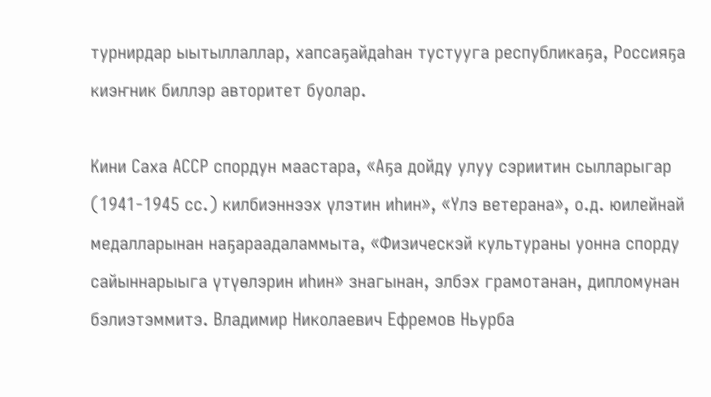турнирдар ыытыллаллар, хапсаҕайдаһан тустууга республикаҕа, Россияҕа киэҥник биллэр авторитет буолар.

Кини Саха АССР спордун маастара, «Аҕа дойду улуу сэриитин сылларыгар (1941-1945 сс.) килбиэннээх үлэтин иһин», «Үлэ ветерана», о.д. юилейнай медалларынан наҕараадаламмыта, «Физическэй культураны уонна спорду сайыннарыыга үтүөлэрин иһин» знагынан, элбэх грамотанан, дипломунан бэлиэтэммитэ. Владимир Николаевич Ефремов Ньурба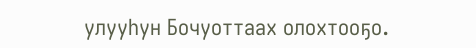улууһун Бочуоттаах олохтооҕо.